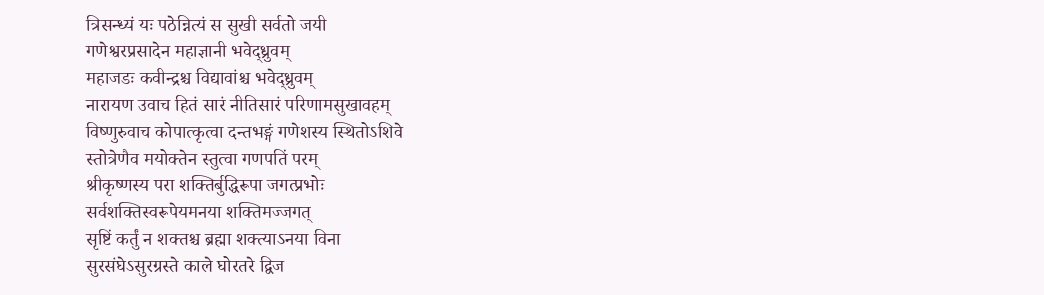त्रिसन्ध्यं यः पठेन्नित्यं स सुखी सर्वतो जयी
गणेश्वरप्रसादेन महाज्ञानी भवेद्ध्रुवम्
महाजडः कवीन्द्रश्च विद्यावांश्च भवेद्ध्रुवम्
नारायण उवाच हितं सारं नीतिसारं परिणामसुखावहम्
विष्णुरुवाच कोपात्कृत्वा दन्तभङ्गं गणेशस्य स्थितोऽशिवे
स्तोत्रेणैव मयोक्तेन स्तुत्वा गणपतिं परम्
श्रीकृष्णस्य परा शक्तिर्बुद्धिरूपा जगत्प्रभोः
सर्वशक्तिस्वरूपेयमनया शक्तिमज्जगत्
सृष्टिं कर्तुं न शक्तश्च ब्रह्मा शक्त्याऽनया विना
सुरसंघेऽसुरग्रस्ते काले घोरतरे द्विज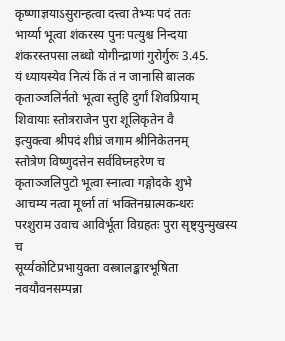कृष्णाज्ञयाऽसुरान्हत्वा दत्त्वा तेभ्यः पदं ततः
भार्य्या भूत्वा शंकरस्य पुनः पत्युश्च निन्दया
शंकरस्तपसा लब्धो योगीन्द्राणां गुरोर्गुरुः 3.45.
यं ध्यायस्येव नित्यं किं तं न जानासि बालक
कृताञ्जलिर्नतो भूत्वा स्तुहि दुर्गां शिवप्रियाम्
शिवायाः स्तोत्रराजेन पुरा शूलिकृतेन वै
इत्युक्त्वा श्रीपदं शीघ्रं जगाम श्रीनिकेतनम्
स्तोत्रेण विष्णुदत्तेन सर्वविघ्नहरेण च
कृताञ्जलिपुटो भूत्वा स्नात्वा गङ्गोदके शुभे
आचम्य नत्वा मूर्ध्ना तां भक्तिनम्रात्मकन्धरः
परशुराम उवाच आविर्भूता विग्रहतः पुरा सृष्ट्युन्मुखस्य च
सूर्य्यकोटिप्रभायुक्ता वस्त्रालङ्कारभूषिता
नवयौवनसम्पन्ना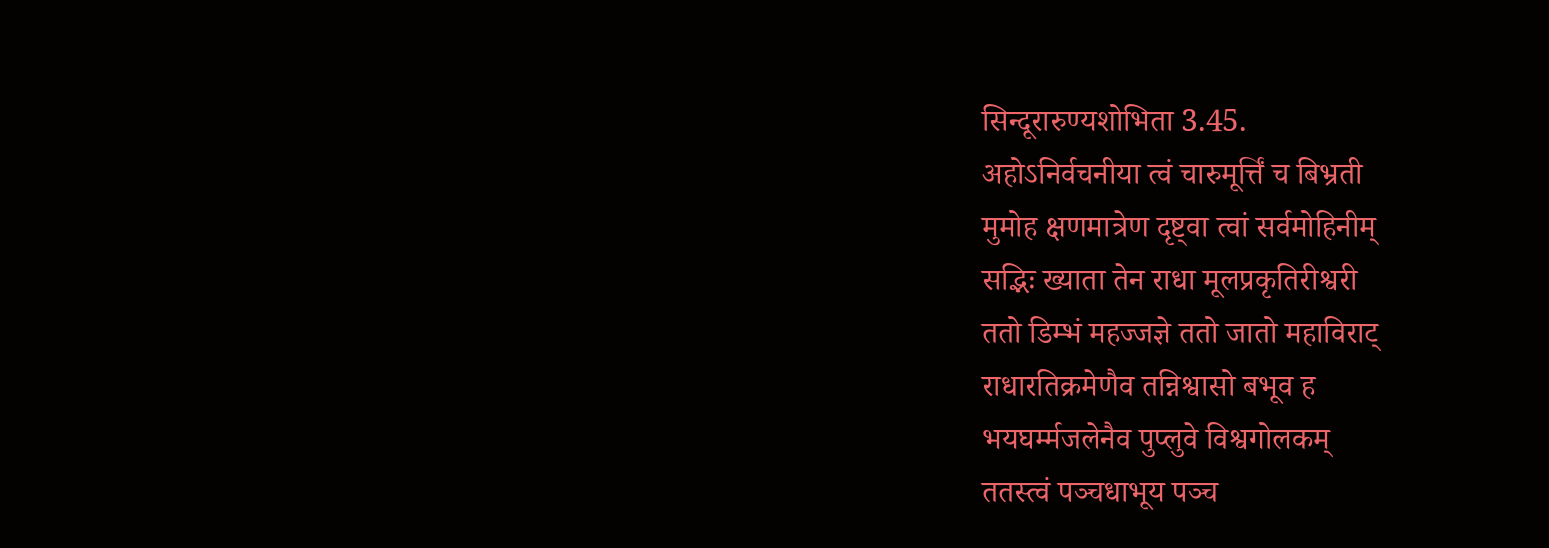सिन्दूरारुण्यशोभिता 3.45.
अहोऽनिर्वचनीया त्वं चारुमूर्त्तिं च बिभ्रती
मुमोह क्षणमात्रेण दृष्ट्वा त्वां सर्वमोहिनीम्
सद्भिः ख्याता तेन राधा मूलप्रकृतिरीश्वरी
ततो डिम्भं महज्जज्ञे ततो जातो महाविराट्
राधारतिक्रमेणैव तन्निश्वासो बभूव ह
भयघर्म्मजलेनैव पुप्लुवे विश्वगोलकम्
ततस्त्वं पञ्चधाभूय पञ्च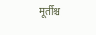मूर्तीश्च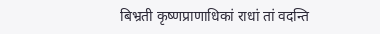बिभ्रती कृष्णप्राणाधिकां राधां तां वदन्ति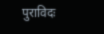पुराविदः